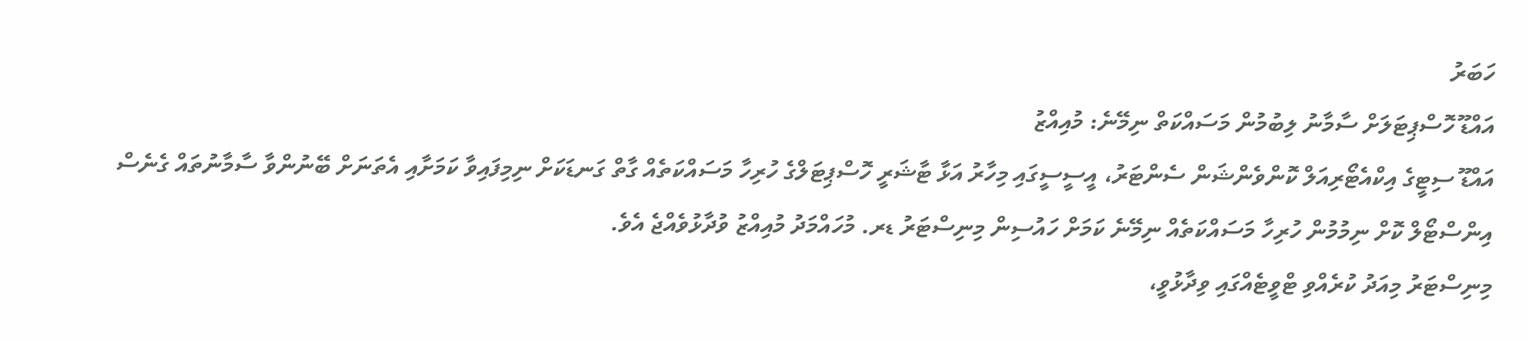ހަބަރު
އައްޑޫ ހޮސްޕިޓަލަށް ސާމާނު ލިބުމުން މަސައްކަތް ނިމޭނެ: މުއިއްޒު
އައްޑޫ ސިޓީގެ އިކްއެޓޯރިއަލް ކޮންވެންޝަން ސެންޓަރު، އީސީސީގައި މިހާރު އަޅާ ޓާޝަރީ ހޮސްޕިޓަލްގެ ހުރިހާ މަސައްކަތެއް ގާތް ގަނޑަކަށް ނިމިފައިވާ ކަމަށާއި އެތަނަށް ބޭނުންވާ ސާމާނުތައް ގެނެސް އިންސްޓޯލް ކޮށް ނިމުމުން ހުރިހާ މަސައްކަތެއް ނިމޭނެ ކަމަށް ހައުސިން މިނިސްޓަރު ޑރ. މުހައްމަދު މުއިއްޒު ވުދާޅުވެއްޖެ އެވެ.
މިނިސްޓަރު މިއަދު ކުރެއްވި ޓްވީޓެއްގައި ވިދާޅުވީ،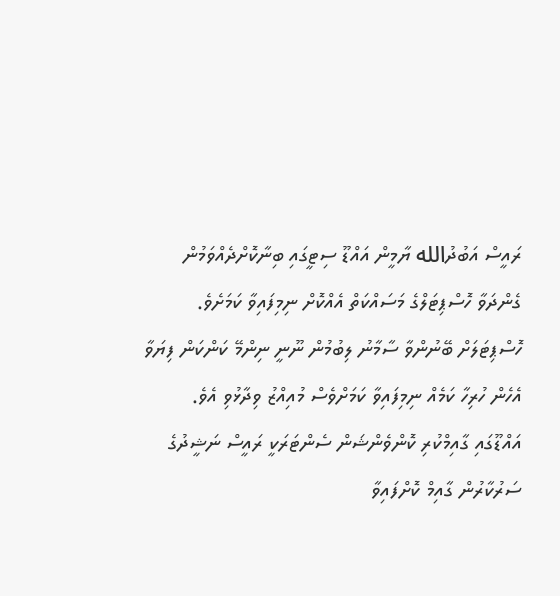ރައީސް އަބުދުالله ޔާމީން އައްޑޫ ސިޓީގައި ބިނާކޮށްދެއްވަމުން ގެންދަވާ ހޮސްޕިޓަލްގެ މަސައްކަތް އެއްކޮށް ނިމިފައިވާ ކަމަށެވެ. ހޮސްޕިޓަލަށް ބޭނުންވާ ސާމާނު ލިބުމުން ނޫނީ ނިންމޭ ކަންކަން ފިޔަވާ އެހެން ހުރިހާ ކަމެއް ނިމިފައިވާ ކަމަށްވެސް މުއިއްޒު ވިދާޅުވި އެވެ.
އައްޑޫގައި ގާއިމްކުރި ކޮންވެންޝަން ސެންޓަރަކީ ރައީސް ނަޝީދުގެ ސަރުކާރުން ގާއިމް ކޮށްފައިވާ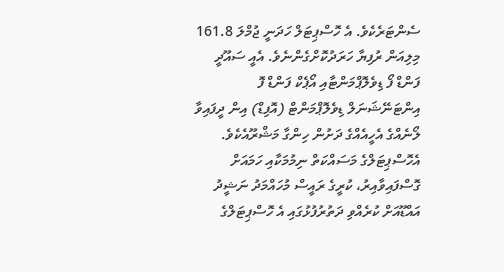ސެންޓަރެކެވެ. އެ ހޮސްޕިޓަލް ހަދަނީ ޖުމްލަ 161.8 މިލިއަން ރުފިޔާ ހަރަދުކޮށްގެންނެވެ. އެއީ ސައޫދީ ފަންޑް ފޯ ޑިވެލޮޕްމަންޓާއި އޯޕެކް ފަންޑް ފޮ އިންޓަނޭޝަނަލް ޑިވެލޮޕްމަންޓް (އޮފިޑް) އިން ދީފައިވާ ލޯނެއްގެ އެހީއެއްގެ ދަށުން ހިންގާ މަޝްރޫއެކެވެ.
އެހޮސްޕިޓަލްގެ މަސައްކަތް ނިމުމަކާއި ހަމައަށް ގޮސްފައިވާއިރު، ކުރީގެ ރައީސް މުހައްމަދު ނަޝީދު އައްޑޫއަށް ކުރެއްވި ދަތުރުފުޅުގައި އެ ހޮސްޕިޓަލްގެ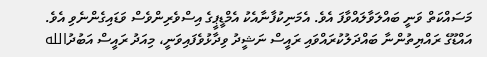މަސައްކަތް ވަނީ ބައްލަވާލައްވާފަ އެވެ. އެމަނިކުފާނާއެކު އެމްޑީޕީގެ އިސްވެރިންވެސް ވަޑައިގެންނެވި އެވެ.
އައްޑޫގެ ރައްޔިތުންނާ ބައްދަލުކުރައްވައި ރައީސް ނަޝީދު ވިދާޅުވެފައިވަނީ، މިއަދު ރައީސް އަބުދުالله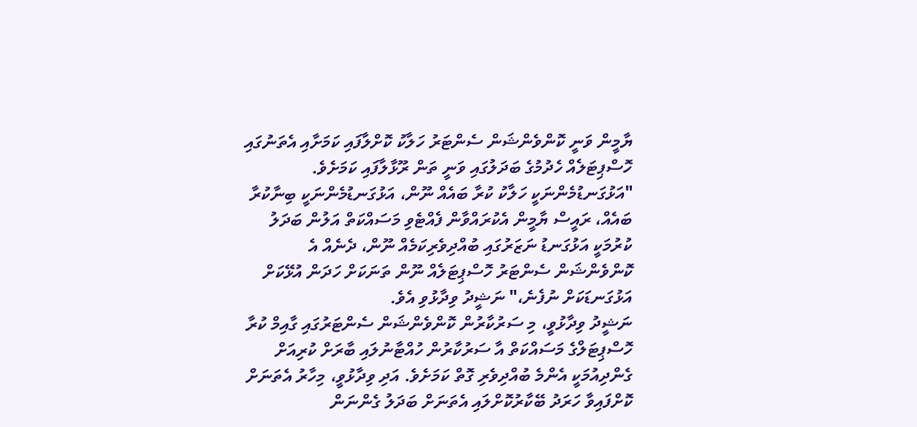ޔާމީން ވަނީ ކޮންވެންޝަން ސެންޓަރު ހަލާކު ކޮށްލާފައި ކަމަށާއި އެތަނުގައި ހޮސްޕިޓަލެއް ހެދުމުގެ ބަދަލުގައި ވަނީ ތަން ރޫޅާލާފައި ކަމަށެވެ.
"އަޅުގަނޑުމެންނަކީ ހަލާކު ކުރާ ބައެއް ނޫން، އަޅުގަނޑުމެންނަކީ ބިނާކުރާ ބައެއް، ރައީސް ޔާމީން އެކުރައްވާން ފެއްޓެވި މަސައްކަތް އަލުން ބަދަލު ކުރުމަކީ އަޅުގަނޑު ނަޒަރުގައި ބުއްދިވެރިކަމެއް ނޫން، ދެނެއް އެ ކޮންވެންޝަން ސެންޓަރު ހޮސްޕިޓަލެއް ނޫން ތަނަކަށް ހަދަން އުޅޭކަށް އަޅުގަނޑަކަށް ނުފެނެ،" ނަޝީދު ވިދާޅުވި އެވެ.
ނަޝީދު ވިދާޅުވީ، މި ސަރުކާރުން ކޮންވެންޝަން ސެންޓަރުގައި ގާއިމް ކުރާ ހޮސްޕިޓަލްގެ މަސައްކަތް އާ ސަރުކާރުން ހުއްޓާނުލައި ބާރަށް ކުރިއަށް ގެންދިއުމަކީ އެންމެ ބުއްދިވެރި ގޮތް ކަމަށެވެ. އަދި ވިދާޅުވީ، މިހާރު އެތަނަށް ކޮށްފައިވާ ހަރަދު ބޭކާރުކޮށްލައި އެތަނަށް ބަދަލު ގެންނަން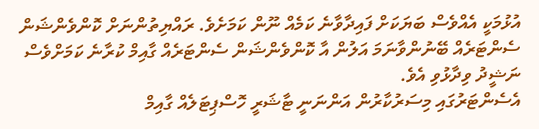އުޅުމަކީ އެއްވެސް ބަޔަކަށް ފައިދާވާނެ ކަމެއް ނޫން ކަމަށެވެ. ރައްޔިތުންނަށް ކޮންވެންޝަން ސެންޓަރެއް ބޭނުންވާނަމަ އަލުން އާ ކޮންވެންޝަން ސެންޓަރެއް ގާއިމް ކުރާނެ ކަމަށްވެސް ނަޝީދު ވިދާޅުވި އެވެ.
އެސެންޓަރުގައި މިސަރުކާރުން އަންނަނީ ޓާޝަރީ ހޮސްޕިޓަލެއް ގާއިމް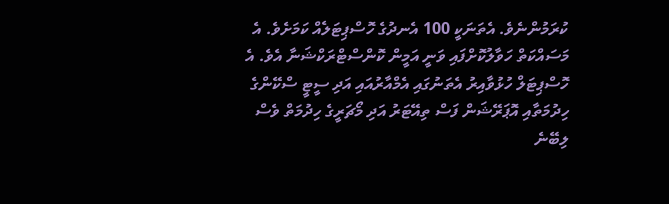ކުރަމުންނެވެ. އެތަނަކީ 100 އެނދުގެ ހޮސްޕިޓަލެއް ކަމަށެވެ. އެ މަސައްކަތް ހަވާލުކޮށްފައި ވަނީ އަމީން ކޮންސްޓްރަކްޝަނާ އެވެ. އެ ހޮސްޕިޓަލް ހުޅުވާއިރު އެތަނުގައި އެމްއާރުއައި އަދި ސީޓީ ސްކޭންގެ ހިދުމަތާއި އޮޕަރޭޝަން ފަސް ތިއޭޓަރު އަދި މޯޗަރީގެ ހިދުމަތް ވެސް ލިބޭނެ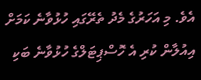އެވެ. މި އަހަރުގެ މެދު ތެރޭގައި ހުޅުވާނެ ކަމަށް އިއުލާން ކުރި އެ ހޮސްޕިޓަލްގެ ހުޅުވާނެ ބަކި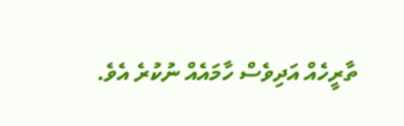ތާރީހެއް އަދިވެސް ހާމައެއް ނުކުރެ އެވެ.